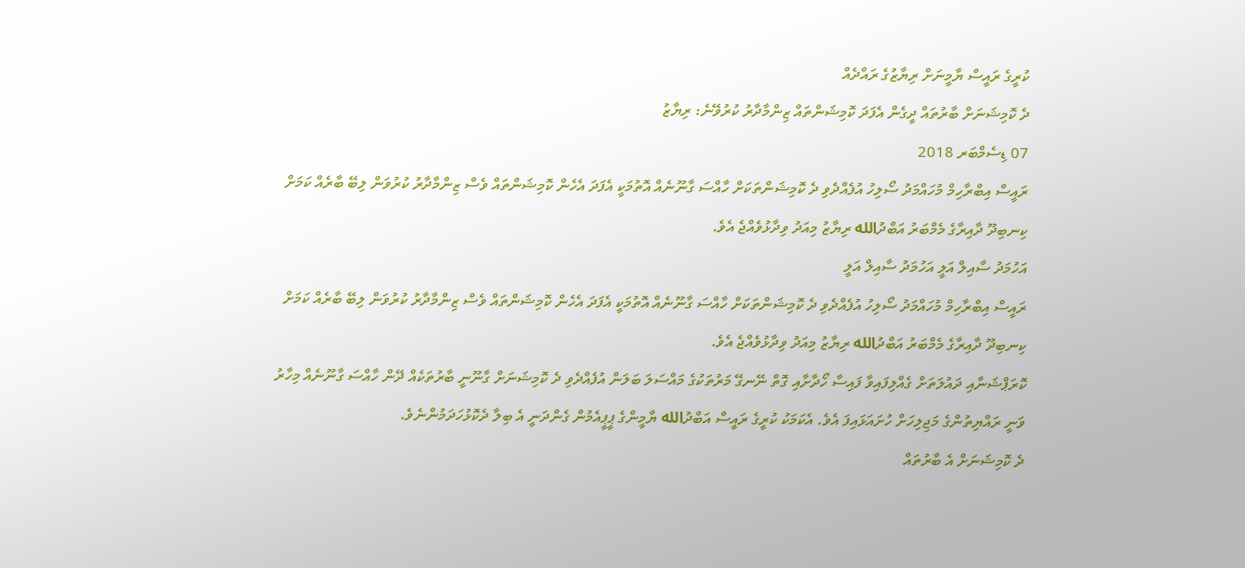ކުރީގެ ރައީސް ޔާމީނަށް ރިޔާޒުގެ ރައްދެއް
ދެ ކޮމިޝަނަށް ބާރުތައް ދީގެން އެފަދަ ކޮމިޝަންތައް ޒިންމާދާރު ކުރުވޭނެ: ރިޔާޒު
07 ޑިސެމްބަރ 2018
ރައީސް އިބްރާހިމް މުހައްމަދު ސޯލިހު އުފެއްދެވި ދެ ކޮމިޝަންތަކަށް ހާއްސަ ގާނޫނެއް އޮތުމަކީ އެފަދަ އެހެން ކޮމިޝަންތައް ވެސް ޒިންމާދާރު ކުރުވަން ލިބޭ ބާރެއް ކަމަށް ކިނބިދޫ ދާއިރާގެ މެމްބަރު އަބްދުالله ރިޔާޒު މިއަދު ވިދާޅުވެއްޖެ އެވެ.
އަހުމަދު ސާއިލް އަލީ އަހުމަދު ސާއިލް އަލީ
ރައީސް އިބްރާހިމް މުހައްމަދު ސޯލިހު އުފެއްދެވި ދެ ކޮމިޝަންތަކަށް ހާއްސަ ގާނޫނެއް އޮތުމަކީ އެފަދަ އެހެން ކޮމިޝަންތައް ވެސް ޒިންމާދާރު ކުރުވަން ލިބޭ ބާރެއް ކަމަށް ކިނބިދޫ ދާއިރާގެ މެމްބަރު އަބްދުالله ރިޔާޒު މިއަދު ވިދާޅުވެއްޖެ އެވެ.
ކޮރަޕްޝަނާއި ދައުލަތަށް ގެއްލިފައިވާ ފައިސާ ހޯދާށާއި ގޮތް ނޭނގޭ މަރުތަކުގެ މައްސަލަ ބަލަން އުފެއްދެވި ދެ ކޮމިޝަނަށް ގާނޫނީ ބާރުތަކެއް ދޭން ހާއްސަ ގާނޫނެއް މިހާރު ވަނީ ރައްޔިތުންގެ މަޖިލިހަށް ހުށައަޅައިފަ އެވެ. އެކަމަކު ކުރީގެ ރައީސް އަބްދުالله ޔާމީންގެ ޕީޕީއެމުން ގެންދަނީ އެ ބިލާ ދެކޮޅުހަދަމުންނެވެ.
ދެ ކޮމިޝަނަށް އެ ބާރުތައް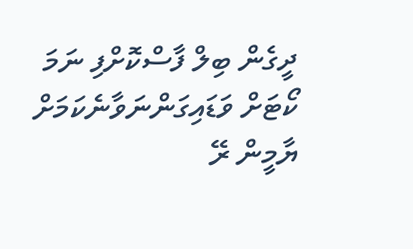ދީގެން ބިލް ފާސްކޮށްފި ނަމަ ކޯޓަށް ވަޑައިގަންނަވާނެކަމަށް ޔާމީން ރޭ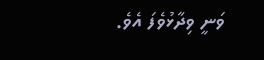ވަނީ ވިދާޅުވެފަ އެވެ.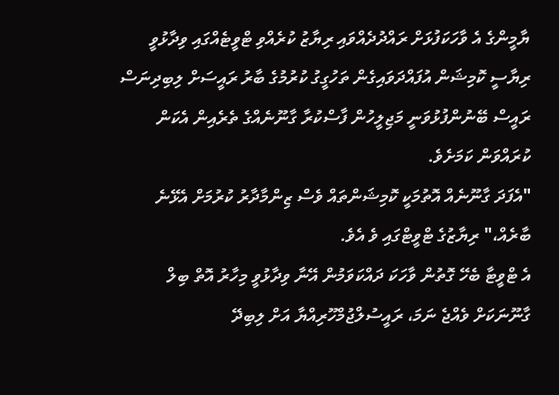ޔާމީންގެ އެ ވާހަކަފުޅަށް ރައްދުދެއްވައި ރިޔާޒު ކުރެއްވި ޓްވީޓެއްގައި ވިދާޅުވީ ރިޔާސީ ކޮމިޝަން އުފައްދަވައިގެން ތަހުގީގު ކުރުމުގެ ބާރު ރައީސަށް ލިބިދިނަސް ރައީސް ބޭނުންފުޅުވަނީ މަޖިލީހުން ފާސްކުރާ ގާނޫނެއްގެ ތެރެއިން އެކަން ކުރައްވަން ކަމަށެވެ.
"އެފަދަ ގާނޫނެއް އޮތުމަކީ ކޮމިޝަންތައް ވެސް ޒިންމާދާރު ކުރުމަށް އެޅޭނެ ބާރެއް،" ރިޔާޒުގެ ޓްވީޓްގައި ވެ އެވެ.
އެ ޓްވީޓާ ބެހޭ ގޮތުން ވާހަކަ ދައްކަވަމުން އޭނާ ވިދާޅުވީ މިހާރު އޮތް ބިލް ގާނޫނަކަށް ވެއްޖެ ނަމަ، ރައީސުލްޖުމްހޫރިއްޔާ އަށް ލިބިދޭ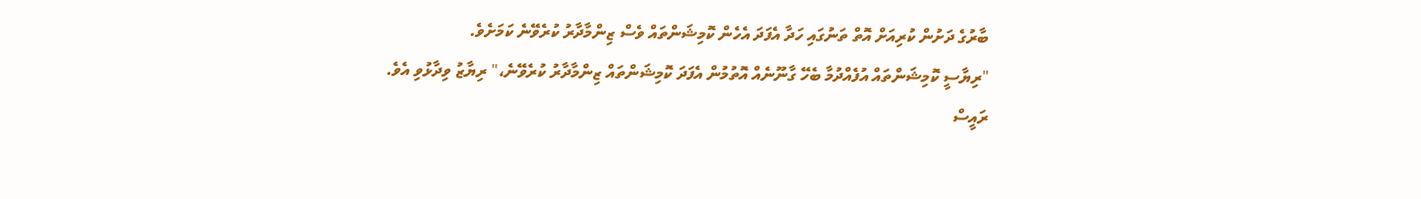ބާރުގެ ދަށުން ކުރިއަށް އޮތް ތަނުގައި ހަދާ އެފަދަ އެހެން ކޮމިޝަންތައް ވެސް ޒިންމާދާރު ކުރެވޭނެ ކަމަށެވެ.
"ރިޔާސީ ކޮމިޝަންތައް އުފެއްދުމާ ބެހޭ ގާނޫނެއް އޮތުމުން އެފަދަ ކޮމިޝަންތައް ޒިންމާދާރު ކުރެވޭނެ،" ރިޔާޒު ވިދާޅުވި އެވެ.
ރައީސް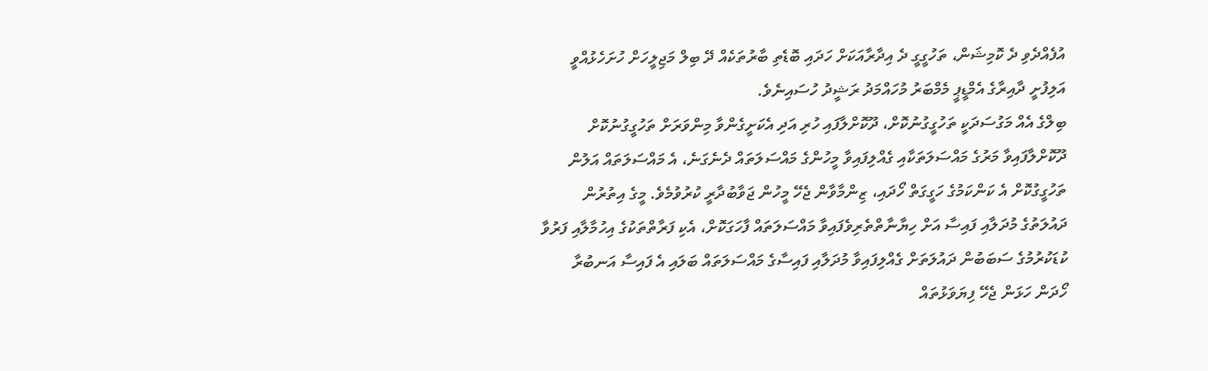އުފެއްދެވި ދެ ކޮމިޝަން، ތަހުގީގީ ދެ އިދާރާއަކަށް ހަދައި ބޮޑެތި ބާރުތަކެއް ދޭ ބިލް މަޖިލީހަށް ހުށަހެޅުއްވީ އަލިފުށީ ދާއިރާގެ އެމްޑީޕީ މެމްބަރު މުހައްމަދު ރަޝީދު ހުސައިނެވެ.
ބިލްގެ އެއް މަގުސަދަކީ ތަހުގީގުނުކޮށް، ދޫކޮށްލާފައި ހުރި އަދި އެކަށީގެންވާ މިންވަރަށް ތަހުގީގުނުކޮށް ދޫކޮށްލާފައިވާ މަރުގެ މައްސަލަތަކާއި ގެއްލިފައިވާ މީހުންގެ މައްސަލަތައް ދެނެގަނެ، އެ މައްސަލަތައް އަލުން ތަހުގީގުކޮށް އެ ކަންކަމުގެ ހަގީގަތް ހޯދައި، ޒިންމާވާން ޖެހޭ މީހުން ޖަވާބުދާރީ ކުރުވުމެވެ. މީގެ އިތުރުން ދައުލަތުގެ މުދަލާއި ފައިސާ އަށް ހިޔާނާތްތެރިވެފައިވާ މައްސަލަތައް ފާހަގަކޮށް، އެކި ފަރާތްތަކުގެ އިހުމާލާއި ފަރުވާ ކުޑަކުރުމުގެ ސަބަބުން ދައުލަތަށް ގެއްލިފައިވާ މުދަލާއި ފައިސާގެ މައްސަލަތައް ބަލައި އެ ފައިސާ އަނބުރާ ހޯދަން ހަޅަން ޖެހޭ ފިޔަވަޅުތައް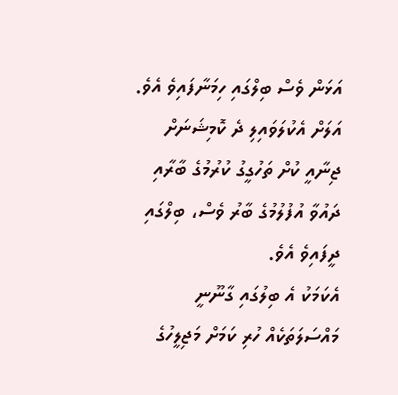އަޅަން ވެސް ބިލްގައި ހިމަނާފައިވެ އެވެ. އަލަށް އެކުލަވައިލި ދެ ކޮމިޝަނަށް ޖިނާއީ ކުށް ތަހުގީގު ކުރުމުގެ ބާރާއި ދައުވާ އުފުލުމުގެ ބާރު ވެސް، ބިލްގައި ދީފައިވެ އެވެ.
އެކަމަކު އެ ބިލުގައި ގާނޫނީ މައްސަލަތަކެއް ހުރި ކަމަށް މަޖިލީހުގެ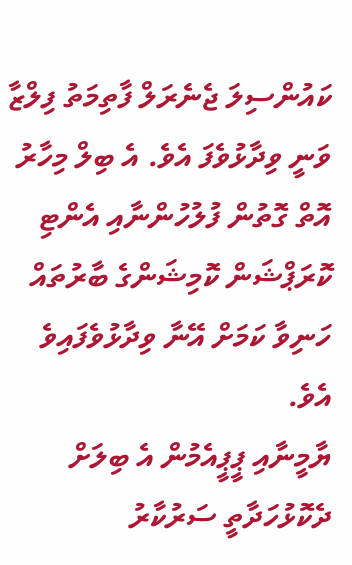ކައުންސިލަ ޖެނެރަލް ފާތިމަތު ފިލްޒާ ވަނީ ވިދާޅުވެފަ އެވެ. އެ ބިލް މިހާރު އޮތް ގޮތުން ފުލުހުންނާއި އެންޓި ކޮރަޕްޝަން ކޮމިޝަންގެ ބާރުތައް ހަނިވާ ކަމަށް އޭނާ ވިދާޅުވެފައިވެ އެވެ.
ޔާމީނާއި ޕީޕީއެމުން އެ ބިލަށް ދެކޮޅުހަދާތީ ސަރުކާރު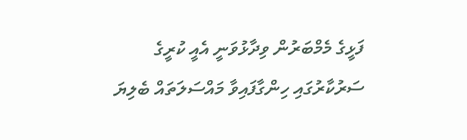ފަޅީގެ މެމްބަރުން ވިދާޅުވަނީ އެއީ ކުރީގެ ސަރުކާރުގައި ހިންގާފައިވާ މައްސަލަތައް ބެލިޔަ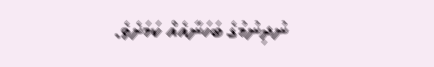ނުދިނުމުގެ ބަހަނާއެއް ކަމަށެވެ.